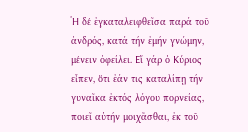Ἡ δέ ἐγκαταλειφθεῖσα παρά τοῦ ἀνδρός, κατά τήν ἐμήν γνώμην, μένειν ὀφείλει. Εἴ γάρ ὁ Κύριος εἶπεν, ὅτι ἐάν τις καταλίπῃ τήν γυναῖκα ἐκτός λόγου πορνείας, ποιεῖ αὐτήν μοιχᾶσθαι, ἐκ τοῦ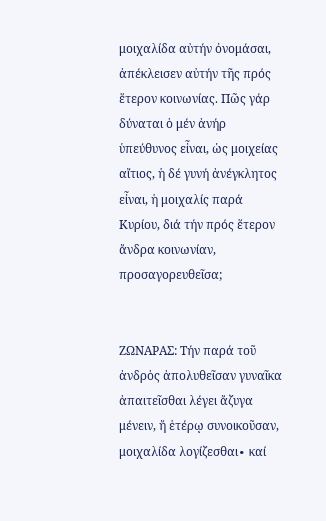μοιχαλίδα αὐτήν ὀνομάσαι, ἀπέκλεισεν αὐτήν τῆς πρός ἕτερον κοινωνίας. Πῶς γάρ δύναται ὁ μέν ἀνήρ ὑπεύθυνος εἶναι, ὡς μοιχείας αἴτιος, ἡ δέ γυνή ἀνέγκλητος εἶναι, ἡ μοιχαλίς παρά Κυρίου, διά τήν πρός ἕτερον ἄνδρα κοινωνίαν, προσαγορευθεῖσα;


ΖΩΝΑΡΑΣ: Τήν παρά τοῦ ἀνδρὁς ἀπολυθεῖσαν γυναῖκα ἀπαιτεῖσθαι λέγει ἄζυγα μένειν, ἤ ἑτέρῳ συνοικοῦσαν, μοιχαλίδα λογίζεσθαι∙ καί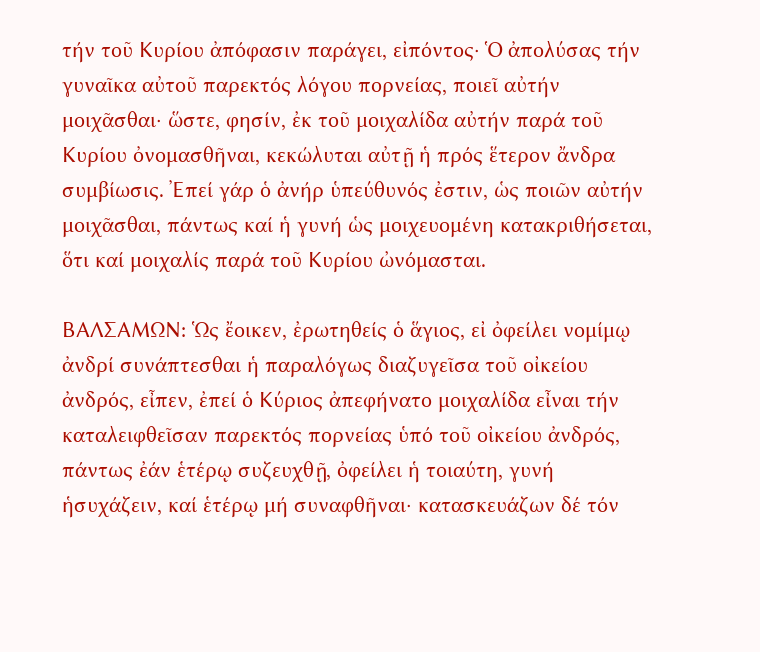τήν τοῦ Κυρίου ἀπόφασιν παράγει, εἰπόντος∙ Ὁ ἀπολύσας τήν γυναῖκα αὐτοῦ παρεκτός λόγου πορνείας, ποιεῖ αὐτήν μοιχᾶσθαι∙ ὥστε, φησίν, ἐκ τοῦ μοιχαλίδα αὐτήν παρά τοῦ Κυρίου ὀνομασθῆναι, κεκώλυται αὐτῇ ἡ πρός ἕτερον ἄνδρα συμβίωσις. Ἐπεί γάρ ὁ ἀνήρ ὑπεύθυνός ἐστιν, ὡς ποιῶν αὐτήν μοιχᾶσθαι, πάντως καί ἡ γυνή ὡς μοιχευομένη κατακριθήσεται, ὅτι καί μοιχαλίς παρά τοῦ Κυρίου ὠνόμασται.

ΒΑΛΣΑΜΩΝ: Ὡς ἔοικεν, ἐρωτηθείς ὁ ἅγιος, εἰ ὀφείλει νομίμῳ ἀνδρί συνάπτεσθαι ἡ παραλόγως διαζυγεῖσα τοῦ οἰκείου ἀνδρός, εἶπεν, ἐπεί ὁ Κύριος ἀπεφήνατο μοιχαλίδα εἶναι τήν καταλειφθεῖσαν παρεκτός πορνείας ὑπό τοῦ οἰκείου ἀνδρός, πάντως ἐάν ἑτέρῳ συζευχθῇ, ὀφείλει ἡ τοιαύτη, γυνή ἡσυχάζειν, καί ἑτέρῳ μή συναφθῆναι∙ κατασκευάζων δέ τόν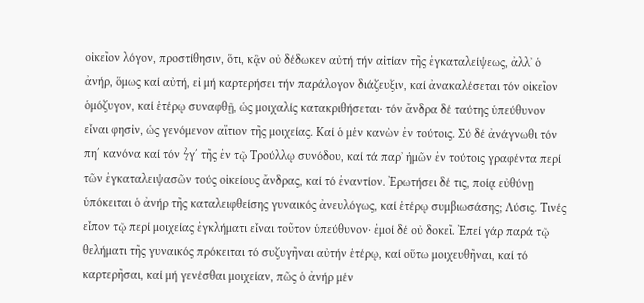οἰκεῖον λόγον, προστίθησιν, ὅτι, κᾂν οὐ δέδωκεν αὐτή τήν αἰτίαν τῆς ἐγκαταλείψεως, ἀλλ᾽ ὁ ἀνήρ, ὅμως καί αὐτή, εἰ μή καρτερήσει τήν παράλογον διάζευξιν, καί ἀνακαλέσεται τόν οἰκεῖον ὁμόζυγον, καί ἑτέρῳ συναφθῇ, ὡς μοιχαλίς κατακριθήσεται∙ τόν ἄνδρα δέ ταύτης ὑπεύθυνον εἶναι φησἰν, ὡς γενόμενον αἴτιον τῆς μοιχείας. Καί ὁ μἑν κανὼν ἐν τούτοις. Σύ δέ ἀνάγνωθι τόν πη΄ κανόνα καί τόν Ϟγ΄ τῆς ἐν τῷ Τρούλλῳ συνόδου, καί τά παρ᾽ ἡμῶν ἐν τούτοις γραφέντα περί τῶν ἐγκαταλειψασῶν τούς οἰκείους ἄνδρας, καί τό ἐναντίον. Ἐρωτήσει δέ τις, ποίᾳ εὐθύνῃ ὑπόκειται ὁ ἀνήρ τῆς καταλειφθείσης γυναικός ἀνευλόγως, καί ἑτέρῳ συμβιωσάσης; Λύσις. Τινές εἶπον τῷ περί μοιχείας ἐγκλήματι εἶναι τοῦτον ὑπεύθυνον∙ ἐμοί δέ οὐ δοκεῖ. Ἐπεί γάρ παρά τῷ θελήματι τῆς γυναικός πρόκειται τό συζυγῆναι αὐτήν ἑτέρῳ, καί οὕτω μοιχευθῆναι, καί τό καρτερῆσαι, καί μή γενέσθαι μοιχείαν, πῶς ὁ ἀνήρ μέν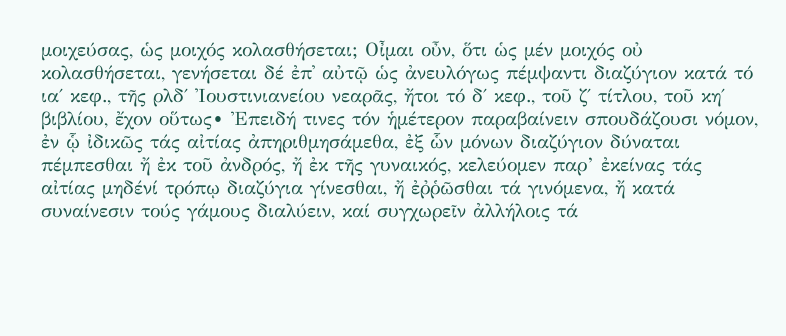μοιχεύσας, ὡς μοιχός κολασθήσεται; Οἶμαι οὖν, ὅτι ὡς μέν μοιχός οὐ κολασθήσεται, γενήσεται δέ ἐπ᾽ αὐτῷ ὡς ἀνευλόγως πέμψαντι διαζύγιον κατά τό ια΄ κεφ., τῆς ρλδ΄ Ἰουστινιανείου νεαρᾶς, ἤτοι τό δ΄ κεφ., τοῦ ζ΄ τίτλου, τοῦ κη΄ βιβλίου, ἔχον οὕτως∙ Ἐπειδή τινες τόν ἡμέτερον παραβαίνειν σπουδάζουσι νόμον, ἐν ᾧ ἰδικῶς τάς αἰτίας ἀπηριθμησάμεθα, ἐξ ὧν μόνων διαζύγιον δύναται πέμπεσθαι ἤ ἐκ τοῦ ἀνδρός, ἤ ἐκ τῆς γυναικός, κελεύομεν παρ’ ἐκείνας τάς αἰτίας μηδένί τρόπῳ διαζύγια γίνεσθαι, ἤ ἐῤῥῶσθαι τά γινόμενα, ἤ κατά συναίνεσιν τούς γάμους διαλύειν, καί συγχωρεῖν ἀλλήλοις τά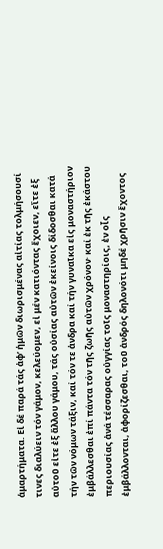ἁμαρτήματα. Εἰ δέ παρά τάς ἀφ’ ἡμῶν διωρισμένας αἰτίας τολμήσουσί τινες διαλύειν τόν γάμον, κελεύομεν, εἰ μέν κατιόντας ἔχοιεν, εἴτε ἐξ αὐτοῦ εἰτε ἐξ ἄλλου γάμου, τάς οὐσίας αὐτῶν ἐκείνοις δίδοσθαι κατά τήν τῶν νόμων τάξιν, καί τόν τε ἀνδρα καί τήν γυναῖκα εἰς μοναστήριον ἐμβάλλεσθαι ἐπί πάντα τόν τῆς ζωῆς αὐτῶν χρόνον∙ καί ἐκ τῆς ἐκάστου περιουσίας ἀνά τέσσαρας οὐγγίας τοῖς μοναστηρίοις, ἐν οἷς ἐμβάλλονται, ἀφορίζεσθαι, τοῦ ἀνδρός δηλονότι μηδέ χρῆσιν ἔχοντος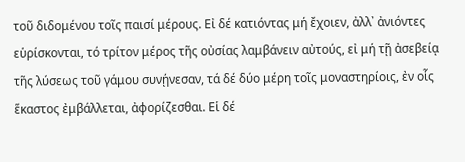τοῦ διδομένου τοῖς παισί μέρους. Εἰ δέ κατιόντας μή ἔχοιεν, ἀλλ᾽ ἀνιόντες εὑρίσκονται, τό τρίτον μέρος τῆς οὐσίας λαμβάνειν αὐτούς, εἰ μή τῇ ἀσεβείᾳ τῆς λύσεως τοῦ γάμου συνῄνεσαν, τά δέ δύο μέρη τοῖς μοναστηρίοις, ἐν οἷς ἕκαστος ἐμβάλλεται, ἀφορίζεσθαι. Εἱ δέ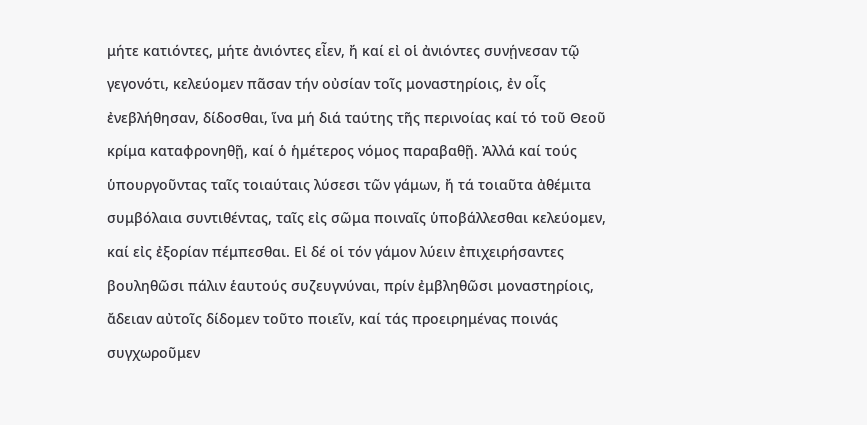μήτε κατιόντες, μήτε ἀνιόντες εἶεν, ἤ καί εἰ οἱ ἀνιόντες συνῄνεσαν τῷ γεγονότι, κελεύομεν πᾶσαν τήν οὐσίαν τοῖς μοναστηρίοις, ἐν οἷς ἐνεβλήθησαν, δίδοσθαι, ἵνα μή διά ταύτης τῆς περινοίας καί τό τοῦ Θεοῦ κρίμα καταφρονηθῇ, καί ὁ ἡμέτερος νόμος παραβαθῇ. Ἀλλά καί τούς ὑπουργοῦντας ταῖς τοιαύταις λύσεσι τῶν γάμων, ἤ τά τοιαῦτα ἀθέμιτα συμβόλαια συντιθέντας, ταῖς εἰς σῶμα ποιναῖς ὑποβάλλεσθαι κελεύομεν, καί εἰς ἐξορίαν πέμπεσθαι. Εἰ δέ οἱ τόν γάμον λύειν ἐπιχειρήσαντες βουληθῶσι πάλιν ἑαυτούς συζευγνύναι, πρίν ἐμβληθῶσι μοναστηρίοις, ἄδειαν αὐτοῖς δίδομεν τοῦτο ποιεῖν, καί τάς προειρημένας ποινάς συγχωροῦμεν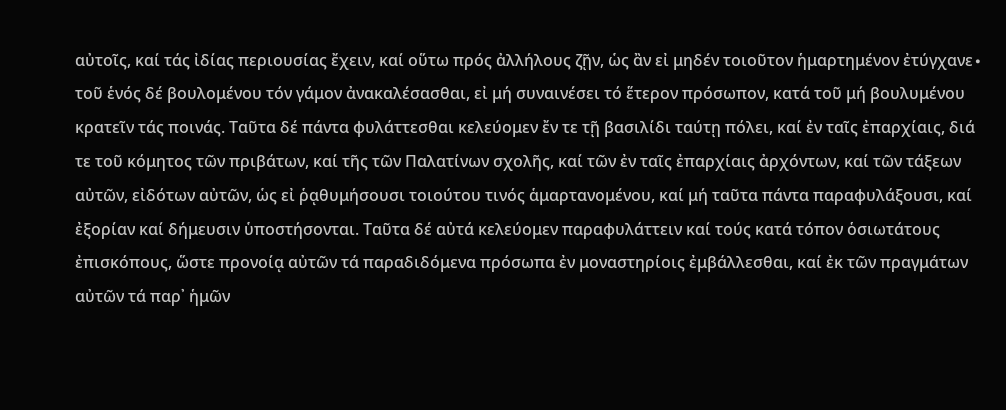αὐτοῖς, καί τάς ἰδίας περιουσίας ἔχειν, καί οὕτω πρός ἀλλήλους ζῇν, ὡς ἂν εἰ μηδέν τοιοῦτον ἡμαρτημένον ἐτύγχανε∙ τοῦ ἑνός δέ βουλομένου τόν γάμον ἀνακαλέσασθαι, εἰ μή συναινέσει τό ἕτερον πρόσωπον, κατά τοῦ μή βουλυμένου κρατεῖν τάς ποινάς. Ταῦτα δέ πάντα φυλάττεσθαι κελεύομεν ἔν τε τῇ βασιλίδι ταύτῃ πόλει, καί ἐν ταῖς ἐπαρχίαις, διά τε τοῦ κόμητος τῶν πριβάτων, καί τῆς τῶν Παλατίνων σχολῆς, καί τῶν ἐν ταῖς ἐπαρχίαις ἀρχόντων, καί τῶν τάξεων αὐτῶν, εἰδότων αὐτῶν, ὡς εἰ ῥᾳθυμήσουσι τοιούτου τινός ἁμαρτανομένου, καί μή ταῦτα πάντα παραφυλάξουσι, καί ἐξορίαν καί δήμευσιν ὑποστήσονται. Ταῦτα δέ αὐτά κελεύομεν παραφυλάττειν καί τούς κατά τόπον ὁσιωτάτους ἐπισκόπους, ὥστε προνοίᾳ αὐτῶν τά παραδιδόμενα πρόσωπα ἐν μοναστηρίοις ἐμβάλλεσθαι, καί ἐκ τῶν πραγμάτων αὐτῶν τά παρ᾽ ἡμῶν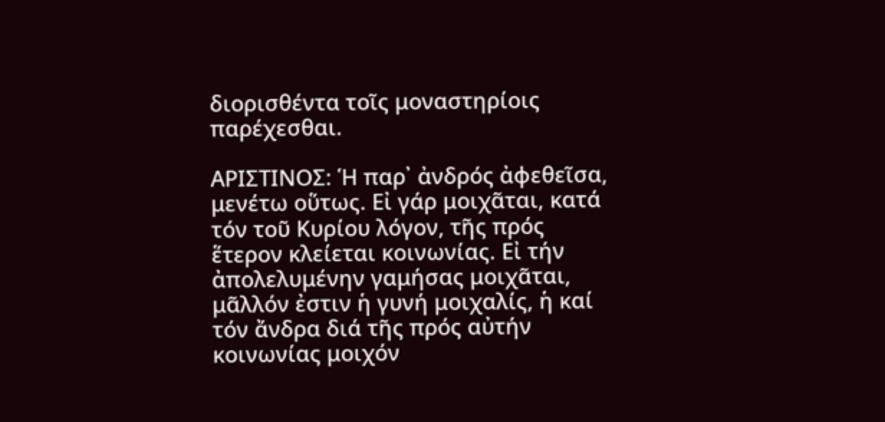διορισθέντα τοῖς μοναστηρίοις παρέχεσθαι.

ΑΡΙΣΤΙΝΟΣ: Ἡ παρ᾿ ἀνδρός ἀφεθεῖσα, μενέτω οὕτως. Εἰ γάρ μοιχᾶται, κατά τόν τοῦ Κυρίου λόγον, τῆς πρός ἕτερον κλείεται κοινωνίας. Εἰ τήν ἀπολελυμένην γαμήσας μοιχᾶται, μᾶλλόν ἐστιν ἡ γυνή μοιχαλίς, ἡ καί τόν ἄνδρα διά τῆς πρός αὐτήν κοινωνίας μοιχόν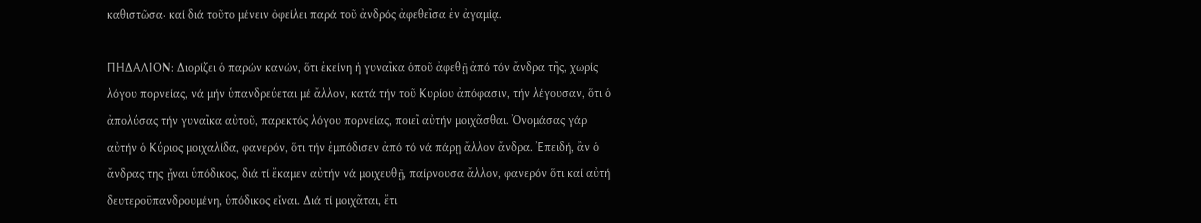καθιστῶσα∙ καί διά τοῦτο μένειν ὀφείλει παρά τοῦ ἀνδρός ἀφεθεῖσα ἐν ἀγαμίᾳ.

ΠΗΔΑΛΙΟΝ: Διορίζει ὁ παρών κανών, ὅτι ἐκείνη ἡ γυναῖκα ὁποῦ ἀφεθῇ ἀπό τόν ἄνδρα τῆς, χωρίς λόγου πορνείας, νά μήν ὑπανδρεύεται μέ ἄλλον, κατά τήν τοῦ Κυρίου ἀπόφασιν, τήν λέγουσαν, ὅτι ὁ ἀπολύσας τήν γυναῖκα αὐτοῦ, παρεκτός λόγου πορνείας, ποιεῖ αὐτήν μοιχᾶσθαι. Ὀνομάσας γάρ αὐτήν ὁ Κύριος μοιχαλίδα, φανερόν, ὅτι τήν ἐμπόδισεν ἀπό τό νά πάρῃ ἄλλον ἄνδρα. Ἐπειδή, ἂν ὁ ἄνδρας της ᾖναι ὑπόδικος, διά τί ἔκαμεν αὐτήν νά μοιχευθῇ, παίρνουσα ἄλλον, φανερόν ὅτι καί αὐτή δευτεροϋπανδρουμένη, ὑπόδικος εἶναι. Διά τί μοιχᾶται, ἔτι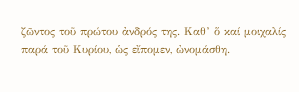ζῶντος τοῦ πρώτου ἀνδρός της. Καθ’ ὅ καί μοιχαλίς παρά τοῦ Κυρίου, ὡς εἴπομεν, ὠνομάσθη.